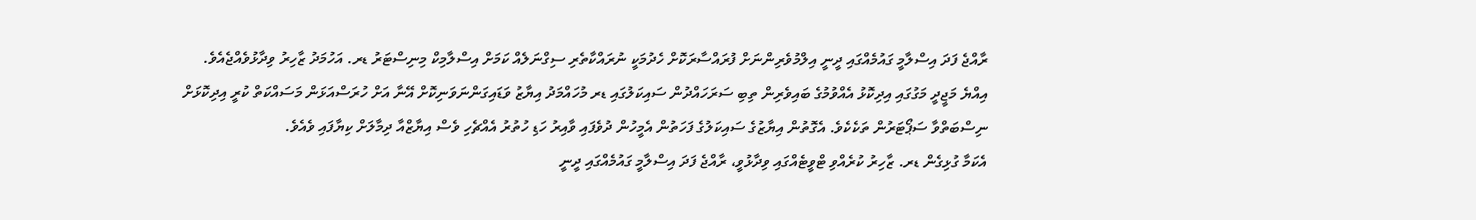ރާއްޖެ ފަދަ އިސްލާމީ ގައުމެއްގައި ދީނީ އިލްމުވެރިންނަށް ފުރައްސާރަކޮށް ހެދުމަކީ ނުރައްކާތެރި ސިގްނަލެއް ކަމަށް އިސްލާމިކް މިނިސްޓަރު ޑރ. އަހުމަދު ޒާހިރު ވިދާޅުވެއްޖެއެވެ.
އިއްޔެ މަޖީދީ މަގުގައި އިދިކޮޅު އެއްވުމުގެ ބައިވެރިން ތިބި ސަރަހައްދުން ސައިކަލުގައި ޑރ މުހައްމަދު އިޔާޒު ވަޑައިގަންނަވަނިކޮށް އޭނާ އަށް ހުރަސްއަޅަން މަސައްކަތް ކުރީ އިދިކޮޅަށް ނިސްބަތްވާ ސަޕޯޓަރުން ތަކެކެވެ. އެގޮތުން އިޔާޒުގެ ސައިކަލުގެ ފަހަތުން އެމީހުން ދުވެފައި ވާއިރު ހަޑި ހުތުރު އެއްޗެހި ވެސް އިޔާޒްއާ ދިމާލަށް ކިޔާފައި ވެއެވެ.
އެކަމާ ގުޅިގެން ޑރ. ޒާހިރު ކުރެއްވި ޓްވީޓެއްގައި ވިދާޅުވީ، ރާއްޖެ ފަދަ އިސްލާމީ ގައުމެއްގައި ދީނީ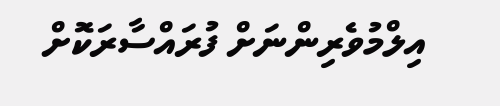އިލްމުވެރިންނަށް ފުރައްސާރަކޮށް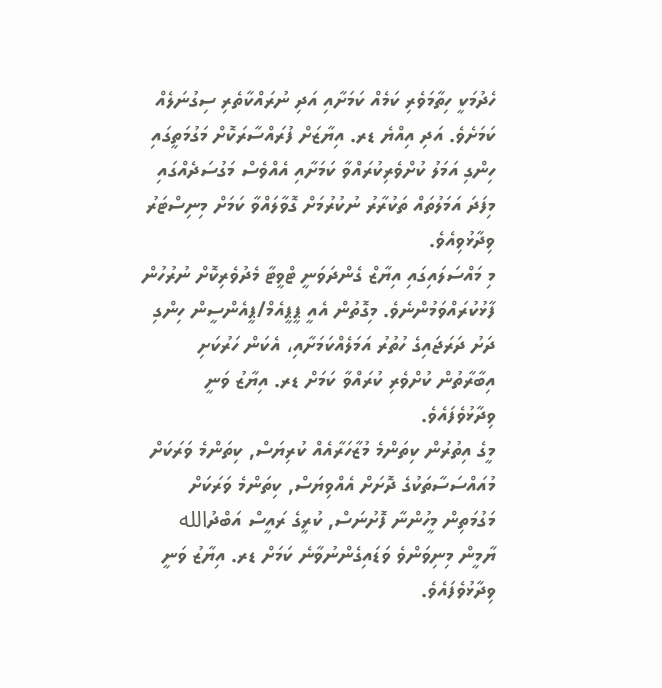ހެދުމަކީ ހިތާމަވެރި ކަމެއް ކަމަށާއި އަދި ނުރައްކާތެރި ސިގުނަލެއް ކަމަށެވެ. އަދި އިއްޔެ ޑރ. އިޔާޒަށް ފުރައްސާރަކޮށް މަގުމަތީގައި ހިންގި އަމަލު ކުށްވެރިކުރައްވާ ކަމަށާއި އެއްވެސް މަގުސަދެއްގައި މިފަދަ އަމަލުތައް ތަކުރާރު ނުކުރުމަށް ގޮވާލައްވާ ކަމަށް މިނިސްޓަރު ވިދާޅުވިއެވެ.
މި މައްސަލައިގައި އިޔާޒް ގެންދަވަނީ ޓްވީޓާ މެދުވެރިކޮށް ނުރުހުން ފާޅުކުރައްވަމުންނެވެ. މިގޮތުން އެއީ ޕީޕީއެމް/ޕީއެންސީން ހިންގި ދަށު ދަރަޖައިގެ ހުތުރު އަމަލެއްކަމަށާއި، އެކަން ހަރުކަށި އިބާރާތުން ކުށްވެރި ކުރައްވާ ކަމަށް ޑރ. އިޔާޒު ވަނީ ވިދާޅުވެފައެވެ.
މީގެ އިތުރުން ކިތަންމެ މުޒާހަރާއެއް ކުރިޔަސް, ކިތަންމެ ވަރަކަށް މުއައްސަސާތަކުގެ ދޮށަށް އެއްވިޔަސް, ކިތަންމެ ވަރަކަށް މަގުމަތިން މީހުންނާ ފޮށުނަސް, ކުރީގެ ރައީސް އަބްދުالله ޔާމީން މިނިވަންވެ ވަޑައިގެންނުވާނެ ކަމަށް ޑރ. އިޔާޒު ވަނީ ވިދާޅުވެފައެވެ.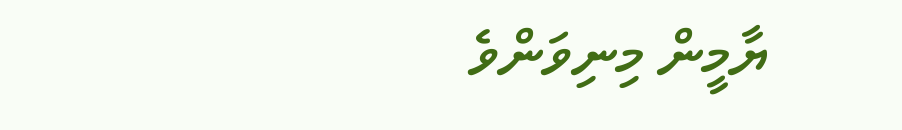ޔާމީން މިނިވަންވެ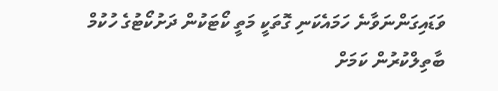ވަޑައިގަންނަވާނެ ހަމައެކަނި ގޮތަކީ މަތީ ކޯޓަކުން ދަށުކޯޓުގެ ހުކުމް ބާތިލްކުރުން ކަމަށް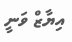އިޔާޒް ވަނީ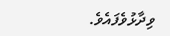ވިދާޅުވެފައެވެ.